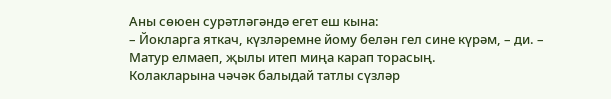Аны сөюен сурәтләгәндә егет еш кына:
– Йокларга яткач, күзләремне йому белән гел сине күрәм, – ди. – Матур елмаеп, җылы итеп миңа карап торасың.
Колакларына чәчәк балыдай татлы сүзләр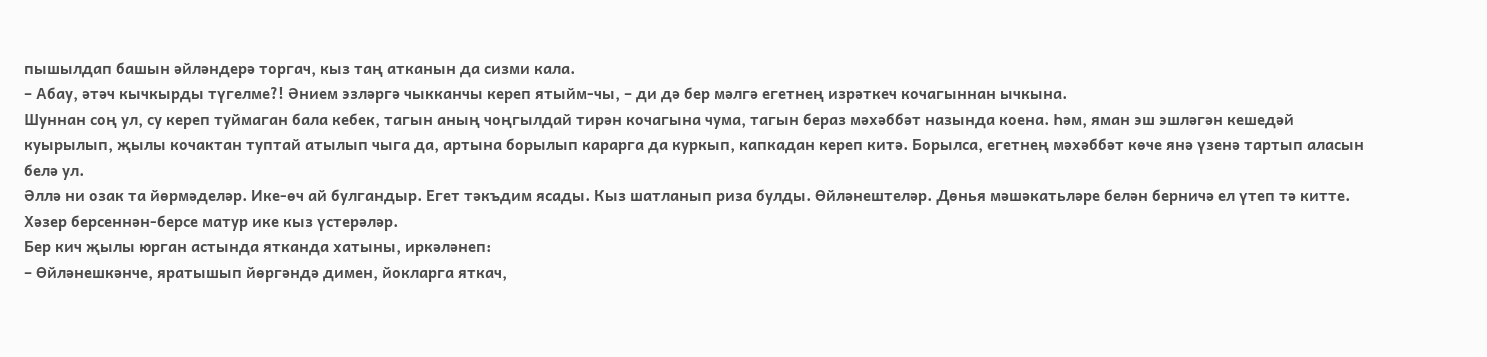пышылдап башын әйләндерә торгач, кыз таң атканын да сизми кала.
– Абау, әтәч кычкырды түгелме?! Әнием эзләргә чыкканчы кереп ятыйм-чы, – ди дә бер мәлгә егетнең изрәткеч кочагыннан ычкына.
Шуннан соң ул, су кереп туймаган бала кебек, тагын аның чоңгылдай тирән кочагына чума, тагын бераз мәхәббәт назында коена. Һәм, яман эш эшләгән кешедәй куырылып, җылы кочактан туптай атылып чыга да, артына борылып карарга да куркып, капкадан кереп китә. Борылса, егетнең мәхәббәт көче янә үзенә тартып аласын белә ул.
Әллә ни озак та йөрмәделәр. Ике-өч ай булгандыр. Егет тәкъдим ясады. Кыз шатланып риза булды. Өйләнештеләр. Дөнья мәшәкатьләре белән берничә ел үтеп тә китте. Хәзер берсеннән-берсе матур ике кыз үстерәләр.
Бер кич җылы юрган астында ятканда хатыны, иркәләнеп:
– Өйләнешкәнче, яратышып йөргәндә димен, йокларга яткач,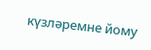күзләремне йому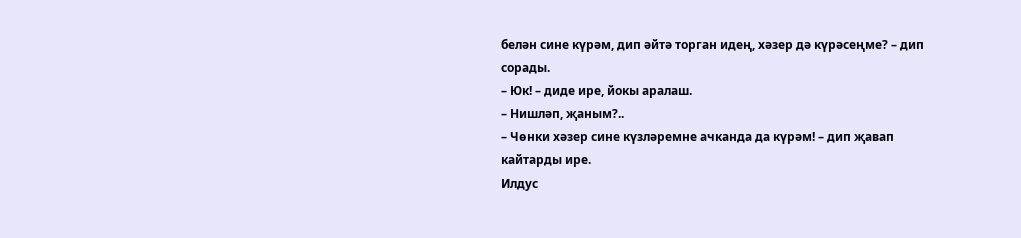белән сине күрәм, дип әйтә торган идең, хәзер дә күрәсеңме? – дип сорады.
– Юк! – диде ире, йокы аралаш.
– Нишләп, җаным?..
– Чөнки хәзер сине күзләремне ачканда да күрәм! – дип җавап кайтарды ире.
Илдус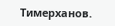Тимерханов.